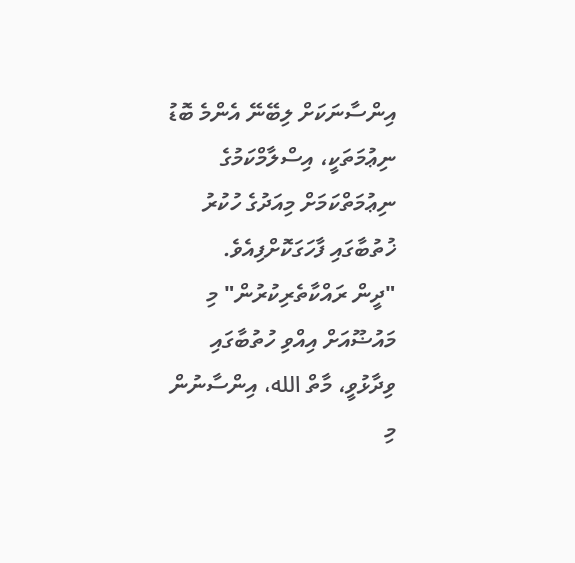އިންސާނަކަށް ލިބޭނޭ އެންމެ ބޮޑު ނިޢުމަތަކީ، އިސްލާމްކަމުގެ ނިޢުމަތްކަމަށް މިއަދުގެ ހުކުރު ޚުތުބާގައި ފާހަގަކޮށްފިއެވެ.
"ދީން ރައްކާތެރިކުރުން" މި މައުޟޫއަށް އިއްވި ހުތުބާގައި ވިދާޅުވީ، މާތް الله، އިންސާނުން މި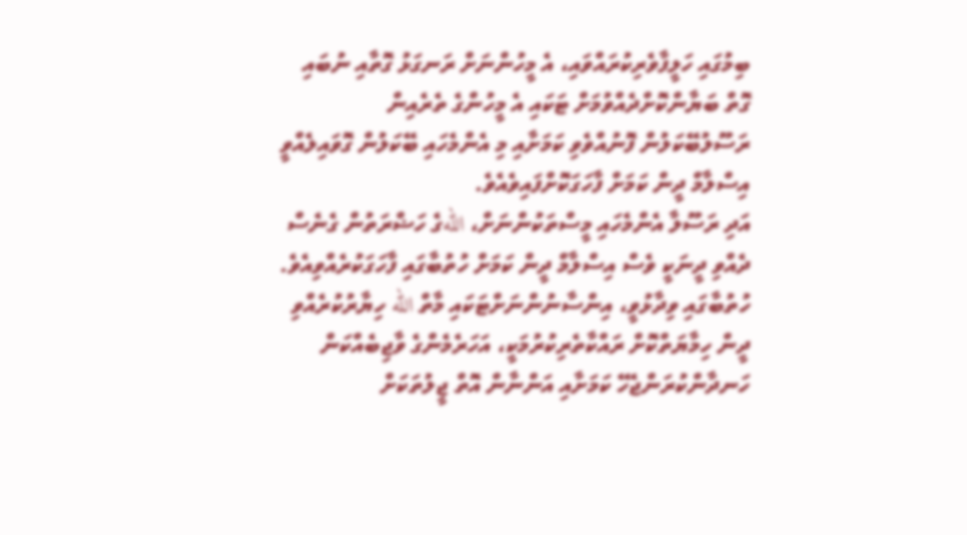ބިމުގައި ހަލީފާވެރިކުރައްވައި، އެ މީހުންނަށް ރަނގަޅު ގޮތާއި ނުބައި ގޮތް ބަޔާންކޮށްދެއްވުމަށް ޓަކައި އެ މީހުންގެ ތެރެއިން ރަސޫލުބޭކަލުން ފޮނުއްވެވި ކަމަށާއި މި އެންމެހައި ބޭކަލުން ގޮވައިލެއްވީ އިސްލާމް ދީން ކަމަށް ފާހަގަކޮށްފައިވެއެވެ.
އަދި ރަސޫލާ އެންމެހައި މީސްތަކުންނަށް، اللهގެ ހަޟްރަތުން ގެނެސް ދެއްވި ދީނަކީ ވެސް އިސްލާމް ދީން ކަމަށް ހުތުބާގައި ފާހަގަކުރެއްވިއެވެ.
ހުތުބާގައި ވިދާޅުވީ، އިންސާނުންނަށްޓަކައި މާތް الله ހިޔާރުކުރެއްވި ދީން ހިމާޔަތްކޮށް ރައްކާތެރިކުރުމަކީ، އަހަރެމެންގެ ވާޖިބެއްކަން ހަނދާންކުރަންޖެހޭ ކަމަށާއި އަންނާން އޮތް ޖީލުތަކަށް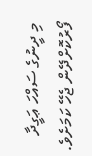މި ދީނުގެ ސައްހަ ޢަގީދާ ފޯރުކޮށްދޭން ޖެހޭ ކަމަށެވެ.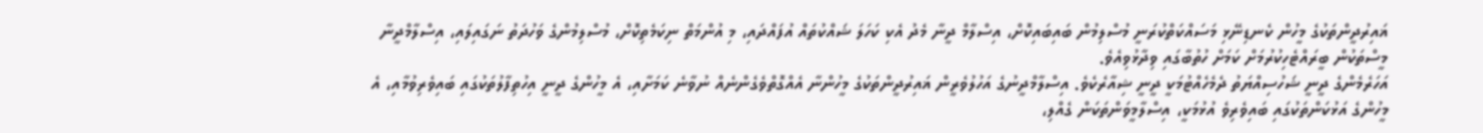ޣައިރުދީންތަކުގެ މީހުން ކެނޑިނޭޅި މަސައްކަތްކުރަނީ މުސްލިމުން ބައިބައިކޮށް، އިސްލާމް ދީނާ މެދު އެކި ކަހަލަ ޝައްކުތައް އުފައްދައި، މި އުންމަތް ނިކަމެތިކޮށް، މުސްލިމުންގެ ވަހުދަތު ނަގައިލައި، އިސްލާމްދީނާ މީސްތަކުން ބީރައްޓެހިކުރުމަށް ކަމަށް ހުތުބާގައި ވިދާޅުވިއެވެ.
އަހަރެމެންގެ ދީނީ ޝަހުސިއްޔަތު ދެމެހެއްޓުމަކީ ދީނީ ޝިއާރެކެވެ. އިސްލާމްދީނުގެ އަހުލުވެރީން ޣައިރުދީންތަކުގެ މީހުންނާ އެއްގޮތްވެގެންނެއް ނުވާނެ ކަމަށާއި، އެ މީހުންގެ ދީނީ އިހުތިފާލުތަކުގައި ބައިވެރިވުމާއި، އެ މީހުންގެ އަޅުކަންތަކުގައި ބައިވެރިވެ އުޅުމަކީ، އިސްލާމީވަންތަކަން ގެއްލި،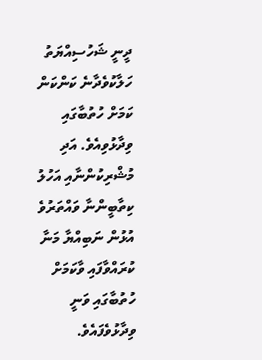ދީނީ ޝަހުސިއްޔަތު ހަލާކުވެދާނެ ކަންކަން ކަމަށް ހުތުބާގައި ވިދާޅުވިއެވެ. އަދި މުޝްރިކުންނާއި އަހުލު ކިތާބީންނާ ވައްތަރުވެ އުޅުން ނަބިއްޔާ މަނާ ކުރައްވާފައި ވާކަމަށް ހުތުބާގައި ވަނީ ވިދާޅުވެފައެވެ.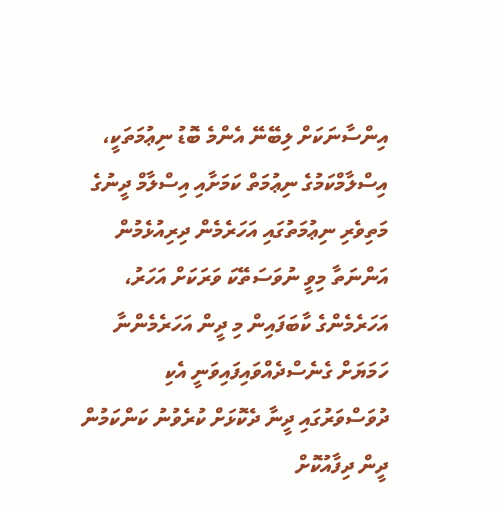އިންސާނަކަށް ލިބޭނޭ އެންމެ ބޮޑު ނިޢުމަތަކީ، އިސްލާމްކަމުގެ ނިޢުމަތް ކަމަށާއި އިސްލާމް ދީނުގެ މަތިވެރި ނިޢުމަތުގައި އަހަރެމެން ދިރިއުޅެމުން އަންނަތާ މިވީ ނުވަސަތޭކަ ވަރަކަށް އަހަރު، އަހަރެމެންގެ ކާބަފައިން މި ދީން އަހަރެމެންނާ ހަމަޔަށް ގެނެސްދެއްވައިފައިވަނީ އެކި ދުވަސްވަރުގައި ދީނާ ދެކޮޅަށް ކުރެވުނު ކަންކަމުން ދީން ދިފާއުކޮށް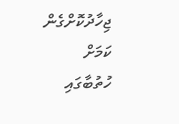ޖިހާދުކޮށްގެން ކަމަށް ހުތުބާގައި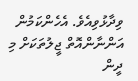ވިދާޅުވިއެވެ. އެހެންކަމުން އަންނާންއޮތް ޖީލުތަކަށް މި ދީން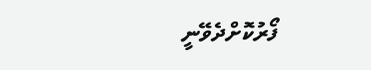ފޯރުކޮށްދެވޭނީ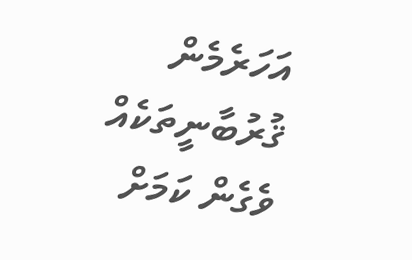އަހަރެމެން ޤުރުބާނީތަކެއް ވެގެން ކަމަށް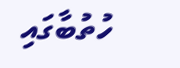ހުތުބާގައި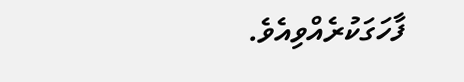ފާހަގަކުރެއްވިއެވެ.